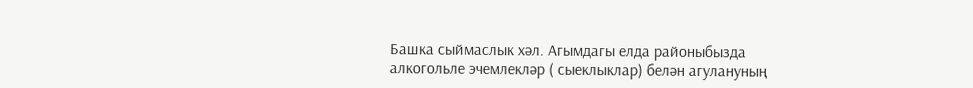Башка сыймаслык хәл. Агымдагы елда районыбызда алкогольле эчемлекләр ( сыеклыклар) белән агулануның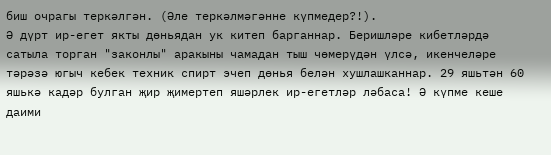биш очрагы теркәлгән. (Әле теркәлмәгәнне күпмедер?!).
Ә дүрт ир-егет якты дөньядан ук китеп барганнар. Беришләре кибетләрдә сатыла торган "законлы" аракыны чамадан тыш чөмерүдән үлсә, икенчеләре тәрәзә югыч кебек техник спирт эчеп дөнья белән хушлашканнар. 29 яшьтән 60 яшькә кадәр булган җир җимертеп яшәрлек ир-егетләр ләбаса! Ә күпме кеше даими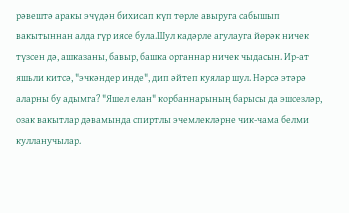рәвештә аракы эчүдән бихисап күп төрле авыруга сабышып вакытыннан алда гүр иясе була.Шул кадәрле агулауга йөрәк ничек түзсен дә, ашказаны, бавыр, башка органнар ничек чыдасын. Ир-ат яшьли китсә, "эчкәндер инде", дип әйтеп куялар шул. Нәрсә этәрә аларны бу адымга? "Яшел елан" корбаннарының барысы да эшсезләр, озак вакытлар дәвамында спиртлы эчемлекләрне чик-чама белми кулланучылар.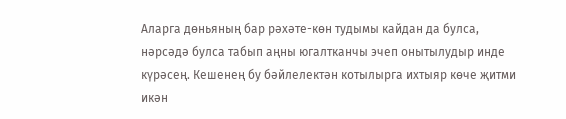Аларга дөньяның бар рәхәте-көн тудымы кайдан да булса, нәрсәдә булса табып аңны югалтканчы эчеп онытылудыр инде күрәсең. Кешенең бу бәйлелектән котылырга ихтыяр көче җитми икән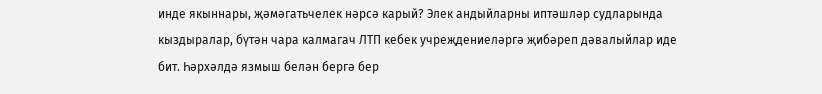инде якыннары, җәмәгатьчелек нәрсә карый? Элек андыйларны иптәшләр судларында кыздыралар, бүтән чара калмагач ЛТП кебек учреҗдениеләргә җибәреп дәвалыйлар иде бит. Һәрхәлдә язмыш белән бергә бер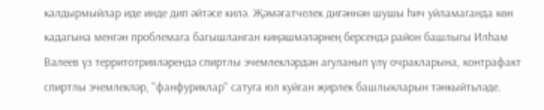калдырмыйлар иде инде дип әйтәсе килә. Җәмәгатчелек дигәннән шушы һич уйламаганда көн кадагына менгән проблемага багышланган киңәшмәләрнең берсендә район башлыгы Илһам Валеев үз территотрияләрендә спиртлы эчемлекләрдән агуланып үлү очракларына, контрафакт спиртлы эчемлекләр, "фанфуриклар" сатуга юл куйган җирлек башлыкларын тәнкыйтьләде.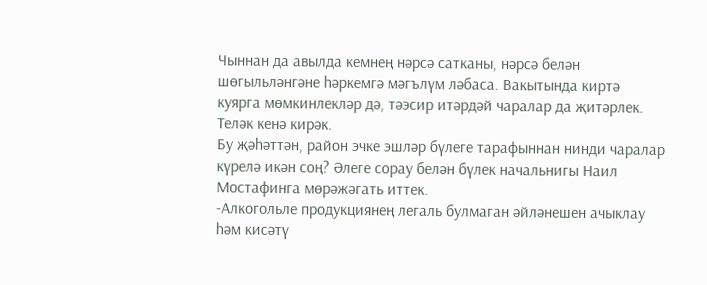Чыннан да авылда кемнең нәрсә сатканы, нәрсә белән шөгыльләнгәне һәркемгә мәгълүм ләбаса. Вакытында киртә куярга мөмкинлекләр дә, тәэсир итәрдәй чаралар да җитәрлек. Теләк кенә кирәк.
Бу җәһәттән, район эчке эшләр бүлеге тарафыннан нинди чаралар күрелә икән соң? Әлеге сорау белән бүлек начальнигы Наил Мостафинга мөрәжәгать иттек.
-Алкогольле продукциянең легаль булмаган әйләнешен ачыклау һәм кисәтү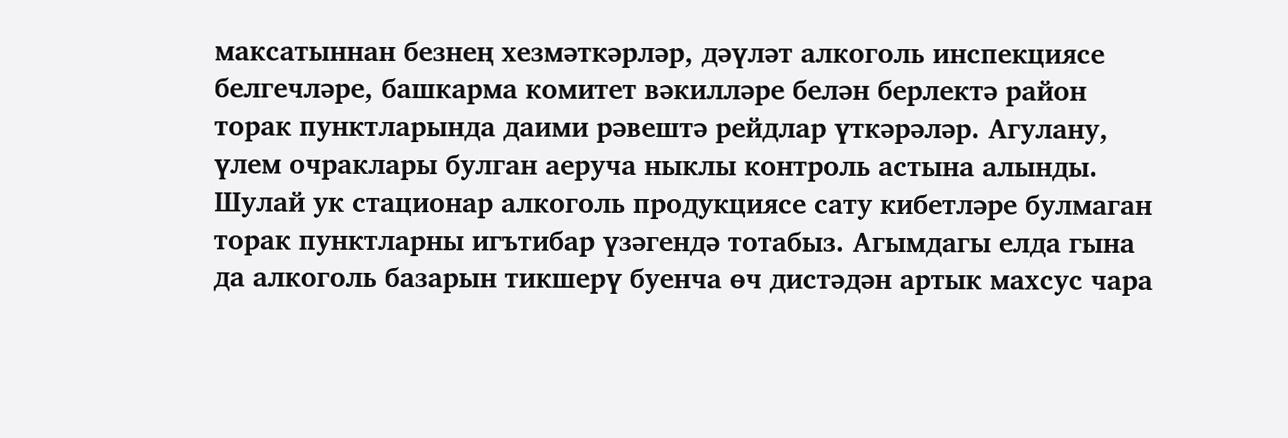максатыннан безнең хезмәткәрләр, дәүләт алкоголь инспекциясе белгечләре, башкарма комитет вәкилләре белән берлектә район торак пунктларында даими рәвештә рейдлар үткәрәләр. Агулану, үлем очраклары булган аеруча ныклы контроль астына алынды. Шулай ук стационар алкоголь продукциясе сату кибетләре булмаган торак пунктларны игътибар үзәгендә тотабыз. Агымдагы елда гына да алкоголь базарын тикшерү буенча өч дистәдән артык махсус чара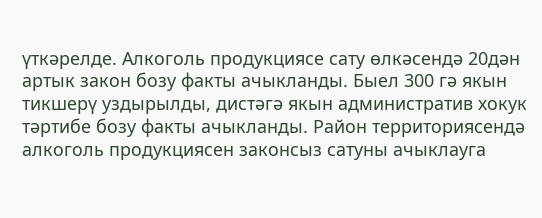үткәрелде. Алкоголь продукциясе сату өлкәсендә 20дән артык закон бозу факты ачыкланды. Быел 300 гә якын тикшерү уздырылды, дистәгә якын административ хокук тәртибе бозу факты ачыкланды. Район территориясендә алкоголь продукциясен законсыз сатуны ачыклауга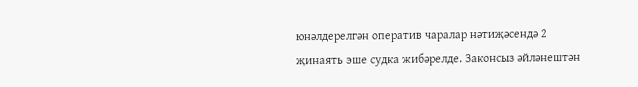юнәлдерелгән оператив чаралар нәтиҗәсендә 2 җинаять эше судка жибәрелде. Законсыз әйләнештән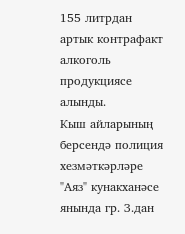155 литрдан артык контрафакт алкоголь продукциясе алынды.
Кыш айларының берсендә полиция хезмәткәрләре "Аяз" кунакханәсе янында гр. З.дан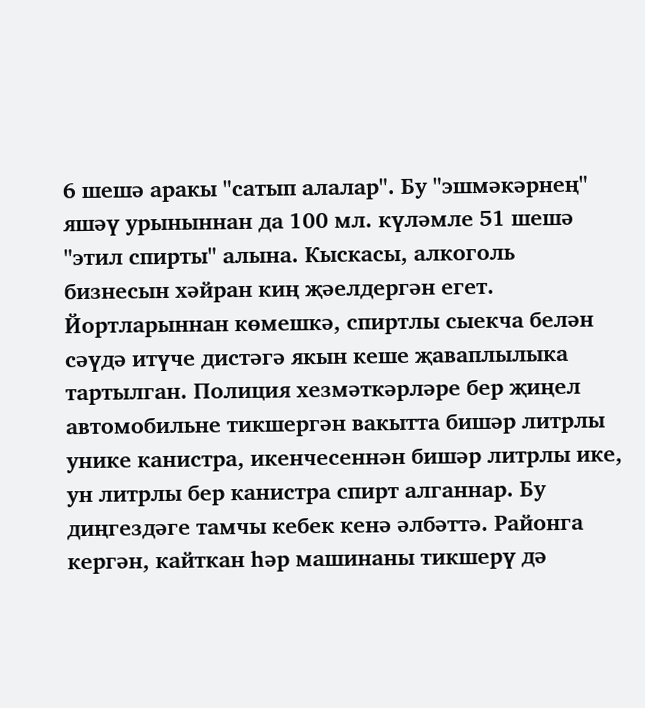6 шешә аракы "сатып алалар". Бу "эшмәкәрнең" яшәү урыныннан да 100 мл. күләмле 51 шешә "этил спирты" алына. Кыскасы, алкоголь бизнесын хәйран киң җәелдергән егет. Йортларыннан көмешкә, спиртлы сыекча белән сәүдә итүче дистәгә якын кеше җаваплылыка тартылган. Полиция хезмәткәрләре бер җиңел автомобильне тикшергән вакытта бишәр литрлы унике канистра, икенчесеннән бишәр литрлы ике, ун литрлы бер канистра спирт алганнар. Бу диңгездәге тамчы кебек кенә әлбәттә. Районга кергән, кайткан һәр машинаны тикшерү дә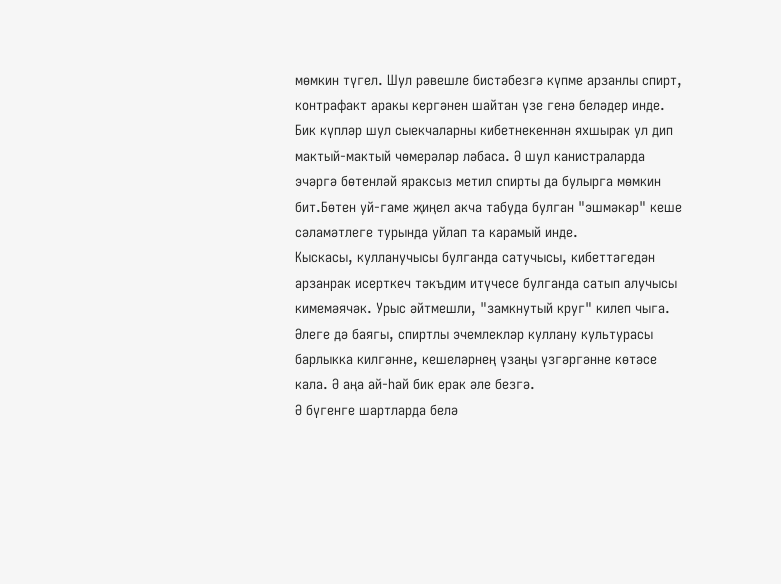мөмкин түгел. Шул рәвешле бистәбезгә күпме арзанлы спирт, контрафакт аракы кергәнен шайтан үзе генә беләдер инде. Бик күпләр шул сыекчаларны кибетнекеннән яхшырак ул дип мактый-мактый чөмерәләр ләбаса. Ә шул канистраларда эчәргә бөтенләй яраксыз метил спирты да булырга мөмкин бит.Бөтен уй-гаме җиңел акча табуда булган "эшмәкәр" кеше сәламәтлеге турында уйлап та карамый инде.
Кыскасы, кулланучысы булганда сатучысы, кибеттәгедән арзанрак исерткеч тәкъдим итүчесе булганда сатып алучысы кимемәячәк. Урыс әйтмешли, "замкнутый круг" килеп чыга. Әлеге дә баягы, спиртлы эчемлекләр куллану культурасы барлыкка килгәнне, кешеләрнең үзаңы үзгәргәнне көтәсе кала. Ә аңа ай-һай бик ерак әле безгә.
Ә бүгенге шартларда белә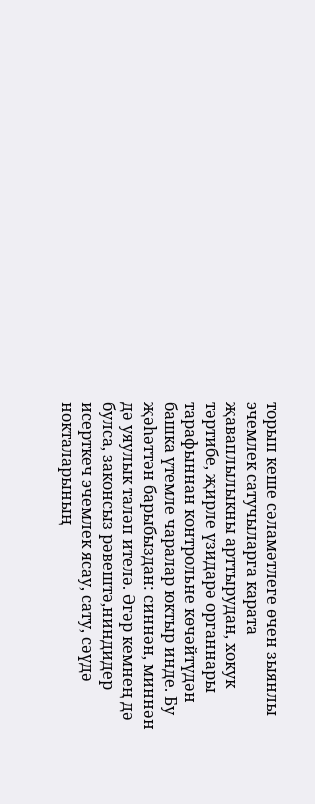торып кеше сәламәтлеге өчен зыянлы эчемлек сатучыларга карата җаваплылыкны арттырудан, хокук тәртибе, җирле үзидарә органнары тарафыннан контрольне көчәйтүдән башка үтемле чаралар юктыр инде. Бу җәһәттән барыбыздан: синнән, миннән дә уяулык таләп ителә. Әгәр кемнең дә булса, законсыз рәвештә,ниндидер исерткеч эчемлек ясау, сату, сәүдә нокталарының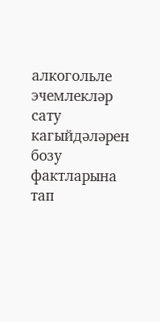алкогольле эчемлекләр сату кагыйдәләрен бозу фактларына тап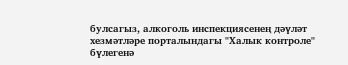булсагыз, алкоголь инспекциясенең дәүләт хезмәтләре порталындагы "Халык контроле" бүлегенә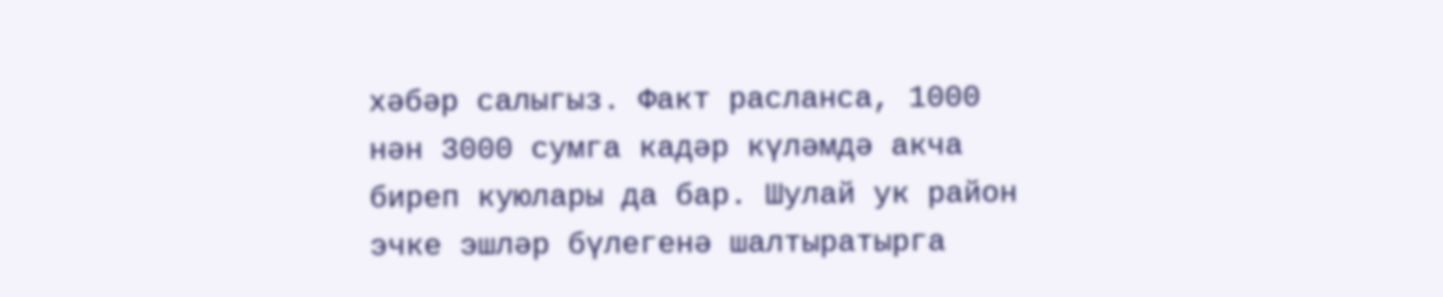хәбәр салыгыз. Факт расланса, 1000 нән 3000 сумга кадәр күләмдә акча биреп куюлары да бар. Шулай ук район эчке эшләр бүлегенә шалтыратырга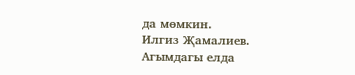да мөмкин.
Илгиз Җамалиев.
Агымдагы елда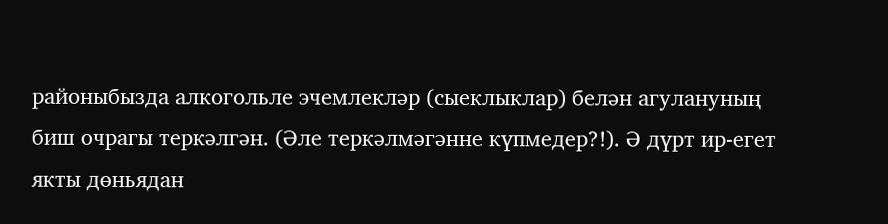районыбызда алкогольле эчемлекләр (сыеклыклар) белән агулануның биш очрагы теркәлгән. (Әле теркәлмәгәнне күпмедер?!). Ә дүрт ир-егет якты дөньядан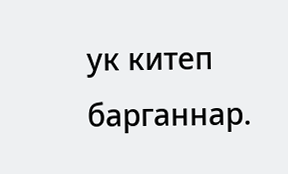ук китеп барганнар.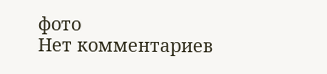фото
Нет комментариев